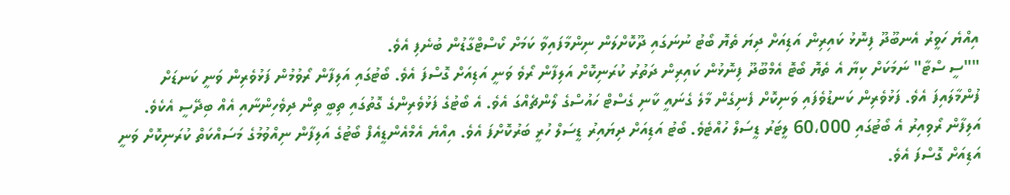އިއްޔެ ހަވީރު އެނބޫދޫ ފިނޮޅު ކައިރިން އަޑިއަށް ދިޔަ ތެޔޮ ބޯޓު ނުނަގައި ދޫކޮށްލަން ނިންމާފައިވާ ކަމަށް ކޯސްޓްގާޑުން ބުނެފި އެވެ.
""ސީ ސްޓާ" ނަމަކަށް ކިޔާ އެ ތެޔޮ ބޯޓޮ އެމްބޫދޫ ފިނޮޅުން ކައިރިން ދަތުރު ކުރަނިކޮށް އަލިފާން ރޯވެ ވަނީ އަޑިއަށް ގޮސްފަ އެވެ. ބޯޓުގައި އަލިފާން ރޯވުމުން ފަޅުވެރިން ވަނީ ކަނޑަށް ފުންމާލައިފަ އެވެ. ފަޅުވެރިން ކަނޑުވެފައި ވަނިކޮށް ފެނިގެން މާލެ ގެނައީ ކާނި ގެސްޓް ހައުސްގެ ލޯންޗެއްގަ އެވެ. އެ ބޯޓުގެ ފަޅުވެރިންގެ ގޮތުގައި ތިބީ ތިން ދިވެހިންނާއި އެއް ބިދޭސީ އެކެވެ.
އަލިފާން ރޯވިއިރު އެ ބޯޓުގައި 60،000 ލީޓަރު ޑީސަލް ހުއްޓެވެ. ބޯޓު އަޑިއަށް ދިޔައިރު ޑީސަލް ހުރީ ބަރުކޮށްފަ އެވެ. އިއްޔެ އެމްއެންޑީއެފް ބޯޓުގެ އަލިފާން ނިއްވުމުގެ މަސައްކަތް ކުރަނިކޮށް ވަނީ އަޑިއަށް ގޮސްފަ އެވެ.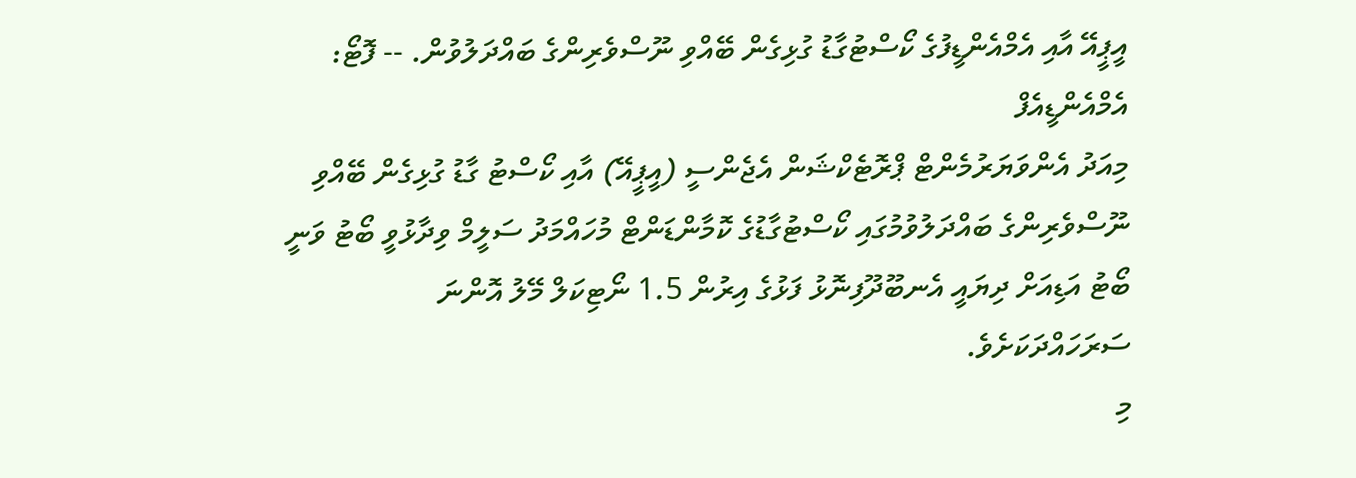އީޕީއޭ އާއި އެމްއެންޑީފުގެ ކޯސްޓުގާޑު ގުޅިގެން ބޭއްވި ނޫސްވެރިންގެ ބައްދަލުވުން. -- ފޮޓޯ: އެމްއެންޑީއެފް
މިއަދު އެންވަޔަރުމެންޓް ޕްރޮޓެކްޝަން އެޖެންސީ (އީޕީއޭ) އާއި ކޯސްޓު ގާޑު ގުޅިގެން ބޭއްވި ނޫސްވެރިންގެ ބައްދަލުވުމުގައި ކޯސްޓުގާޑުގެ ކޮމާންޑަންޓް މުހައްމަދު ސަލީމް ވިދާޅުވީ ބޯޓު ވަނީ ބޯޓު އަޑިއަށް ދިޔައީ އެނބޫދޫފިނޮޅު ފަޅުގެ އިރުން 1.5 ނޯޓިކަލް މޭލު އޮންނަ ސަރަހައްދަކަށެވެ.
މި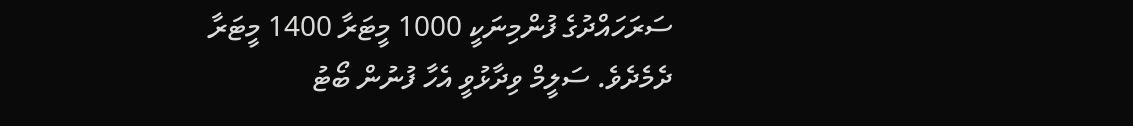ސަރަހައްދުގެ ފުންމިނަކީ 1000 މީޓަރާ 1400 މީޓަރާ ދެމެދެވެ. ސަލީމް ވިދާޅުވީ އެހާ ފުނުން ބޯޓު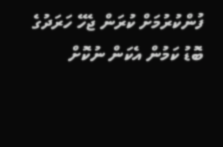ފުންކުރުމަށް ކުރަން ޖެހޭ ހަރަދުގެ ބޮޑު ކަމުން އެކަން ނުކޮށް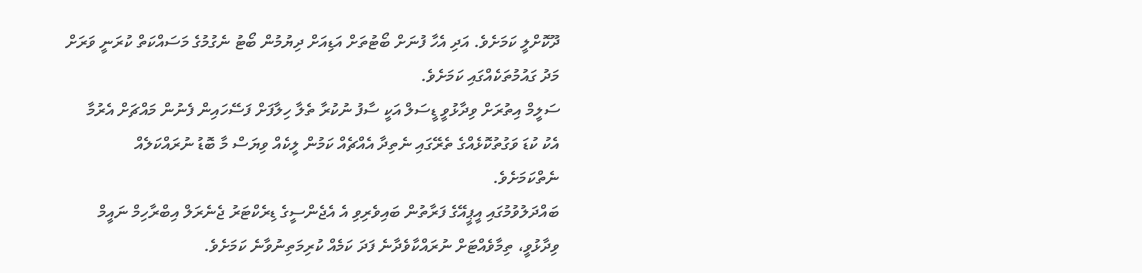ދޫކޮށްލީ ކަމަށެވެ. އަދި އެހާ ފުނަށް ބޯޓުތަށް އަޑިއަށް ދިޔުމުން ބޯޓު ނެގުމުގެ މަސައްކަތް ކުރަނީ ވަރަށް މަދު ގައުމުތަކެއްގައި ކަމަށެވެ.
ސަލީމް އިތުރަށް ވިދާޅުވީ ޑީސަލް އަކީ ސާފު ނުކުރާ ތެލާ ހިލާފަށް ފަސޭހައިން ފެނުން މައްޗަށް އެރުމާ އެކު ކުޑަ ވަގުތުކޮޅެއްގެ ތެރޭގައި ނެތިދާ އެއްޗެއް ކަމުން ލީކެއް ވިޔަސް މާ ބޮޑު ނުރައްކަލެއް ނެތްކަމަށެވެ.
ބައްދަލުވުމުގައި އީޕީއޭގެ ފަރާތުން ބައިވެރިވި އެ އެޖެންސީގެ ޑިރެކްޓަރު ޖެނެރަލް އިބްރާހިމް ނައީމް ވިދާޅުވީ، ތިމާވެއްޓަށް ނުރައްކާވެދާނެ ފަދަ ކަމެއް ކުރިމަތިނުވާނެ ކަމަށެވެ.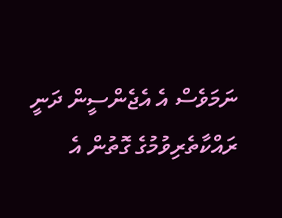ނަމަވެސް އެ އެޖެންސީން ދަނީ ރައްކާތެރިވުމުގެ ގޮތުން އެ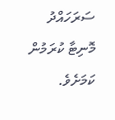ސަރަހައްދު މޮނިޓާ ކުރަމުން ކަމަށެވެ.